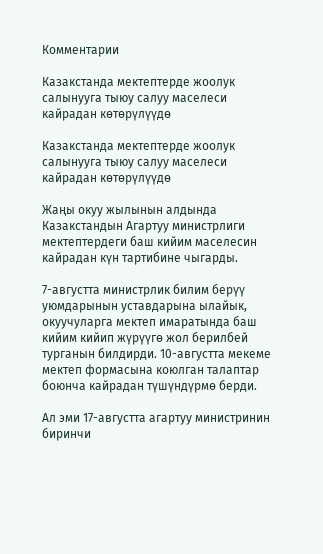Комментарии

Казакстанда мектептерде жоолук салынууга тыюу салуу маселеси кайрадан көтөрүлүүдө

Казакстанда мектептерде жоолук салынууга тыюу салуу маселеси кайрадан көтөрүлүүдө

Жаңы окуу жылынын алдында Казакстандын Агартуу министрлиги мектептердеги баш кийим маселесин кайрадан күн тартибине чыгарды.

7-августта министрлик билим берүү уюмдарынын уставдарына ылайык, окуучуларга мектеп имаратында баш кийим кийип жүрүүгө жол берилбей турганын билдирди. 10-августта мекеме мектеп формасына коюлган талаптар боюнча кайрадан түшүндүрмө берди.

Ал эми 17-августта агартуу министринин биринчи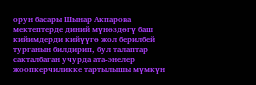орун басары Шынар Акпарова мектептерде диний мүнөздөгү баш кийимдерди кийүүгө жол берилбей турганын билдирип, бул талаптар сакталбаган учурда ата-энелер жоопкерчиликке тартылышы мүмкүн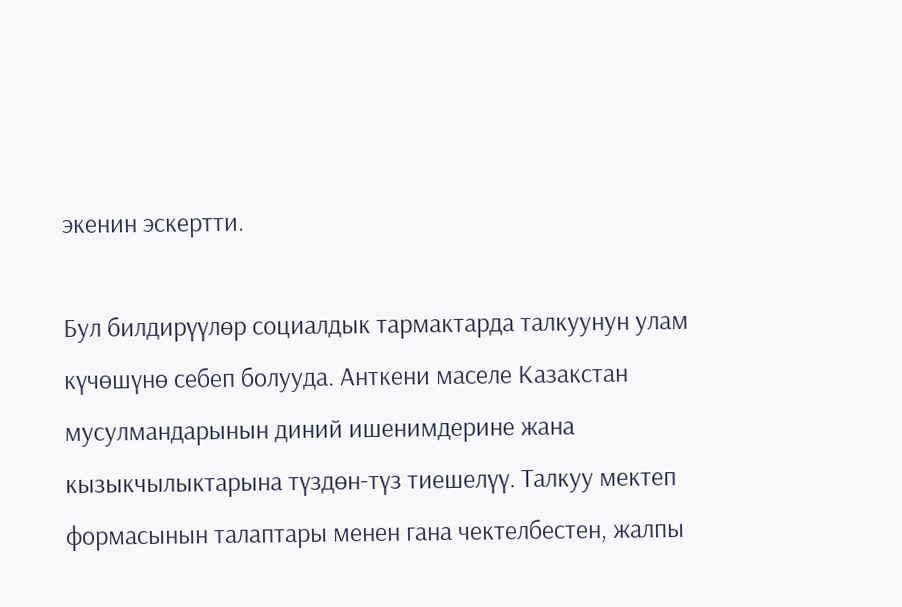экенин эскертти.

Бул билдирүүлөр социалдык тармактарда талкуунун улам күчөшүнө себеп болууда. Анткени маселе Казакстан мусулмандарынын диний ишенимдерине жана кызыкчылыктарына түздөн-түз тиешелүү. Талкуу мектеп формасынын талаптары менен гана чектелбестен, жалпы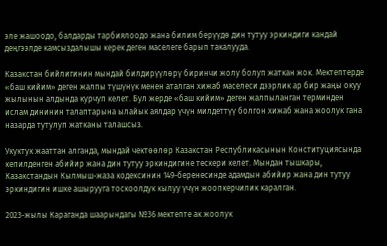эле жашоодо, балдарды тарбиялоодо жана билим берүүдө дин тутуу эркиндиги кандай деңгээлде камсыздалышы керек деген маселеге барып такалууда.

Казакстан бийлигинин мындай билдирүүлөрү биринчи жолу болуп жаткан жок. Мектептерде «баш кийим» деген жалпы түшүнүк менен аталган хижаб маселеси дээрлик ар бир жаңы окуу жылынын алдында курчуп келет. Бул жерде «баш кийим» деген жалпыланган терминден ислам дининин талаптарына ылайык аялдар үчүн милдеттүү болгон хижаб жана жоолук гана назарда тутулуп жатканы талашсыз.

Укуктук жааттан алганда, мындай чектөөлөр Казакстан Республикасынын Конституциясында кепилденген абийир жана дин тутуу эркиндигине тескери келет. Мындан тышкары, Казакстандын Кылмыш-жаза кодексинин 149-беренесинде адамдын абийир жана дин тутуу эркиндигин ишке ашырууга тоскоолдук кылуу үчүн жоопкерчилик каралган.

2023-жылы Караганда шаарындагы №36 мектепте ак жоолук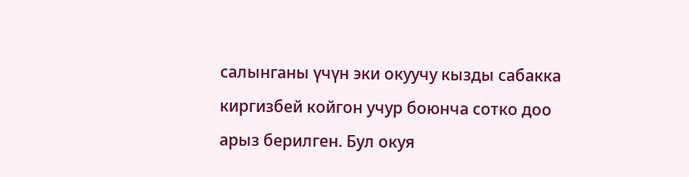салынганы үчүн эки окуучу кызды сабакка киргизбей койгон учур боюнча сотко доо арыз берилген. Бул окуя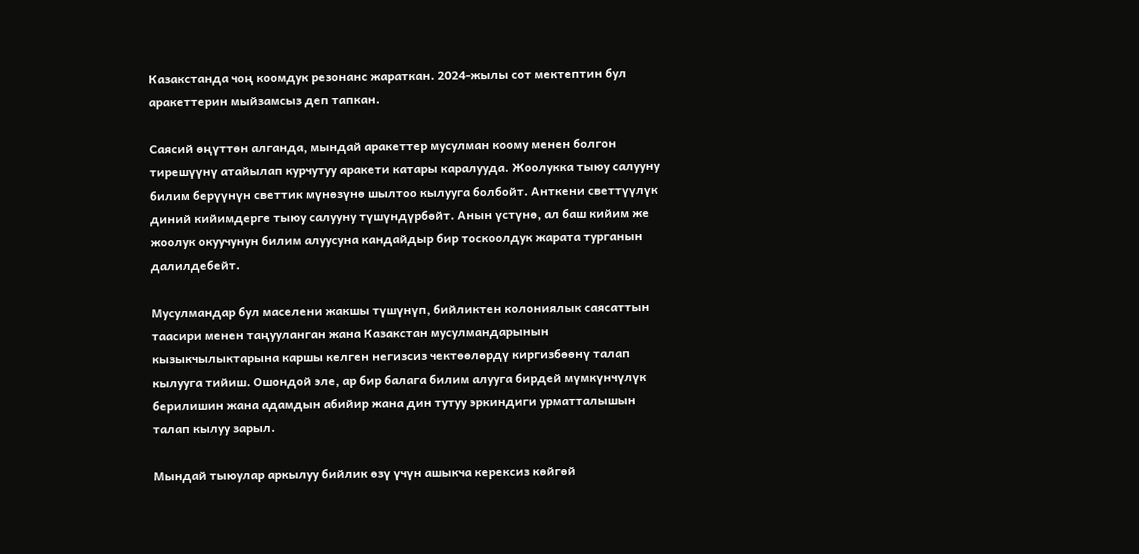Казакстанда чоң коомдук резонанс жараткан. 2024-жылы сот мектептин бул аракеттерин мыйзамсыз деп тапкан.

Саясий өңүттөн алганда, мындай аракеттер мусулман коому менен болгон тирешүүнү атайылап курчутуу аракети катары каралууда. Жоолукка тыюу салууну билим берүүнүн светтик мүнөзүнө шылтоо кылууга болбойт. Анткени светтүүлүк диний кийимдерге тыюу салууну түшүндүрбөйт. Анын үстүнө, ал баш кийим же жоолук окуучунун билим алуусуна кандайдыр бир тоскоолдук жарата турганын далилдебейт.

Мусулмандар бул маселени жакшы түшүнүп, бийликтен колониялык саясаттын таасири менен таңууланган жана Казакстан мусулмандарынын кызыкчылыктарына каршы келген негизсиз чектөөлөрдү киргизбөөнү талап кылууга тийиш. Ошондой эле, ар бир балага билим алууга бирдей мүмкүнчүлүк берилишин жана адамдын абийир жана дин тутуу эркиндиги урматталышын талап кылуу зарыл.

Мындай тыюулар аркылуу бийлик өзү үчүн ашыкча керексиз көйгөй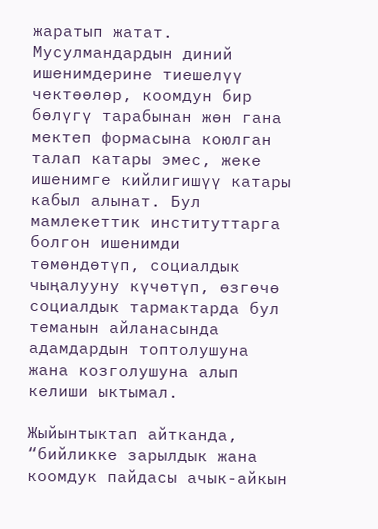жаратып жатат. Мусулмандардын диний ишенимдерине тиешелүү чектөөлөр, коомдун бир бөлүгү тарабынан жөн гана мектеп формасына коюлган талап катары эмес, жеке ишенимге кийлигишүү катары кабыл алынат. Бул мамлекеттик институттарга болгон ишенимди төмөндөтүп, социалдык чыңалууну күчөтүп, өзгөчө социалдык тармактарда бул теманын айланасында адамдардын топтолушуна жана козголушуна алып келиши ыктымал.

Жыйынтыктап айтканда, “бийликке зарылдык жана коомдук пайдасы ачык-айкын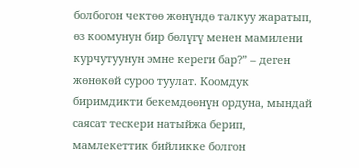болбогон чектөө жөнүндө талкуу жаратып, өз коомунун бир бөлүгү менен мамилени курчутуунун эмне кереги бар?” – деген жөнөкөй суроо туулат. Коомдук биримдикти бекемдөөнүн ордуна, мындай саясат тескери натыйжа берип, мамлекеттик бийликке болгон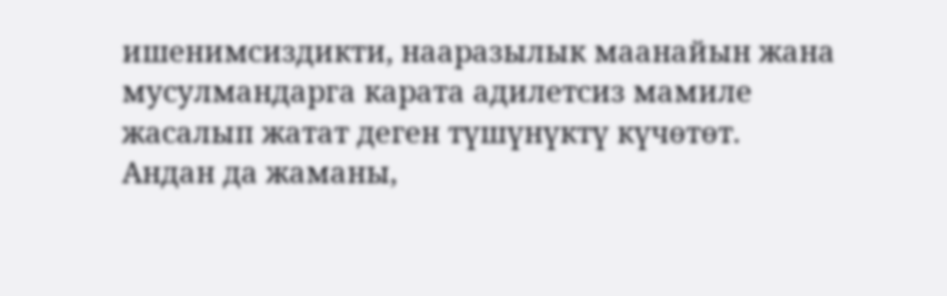ишенимсиздикти, нааразылык маанайын жана мусулмандарга карата адилетсиз мамиле жасалып жатат деген түшүнүктү күчөтөт. Андан да жаманы,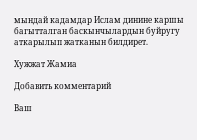мындай кадамдар Ислам динине каршы багытталган баскынчылардын буйругу аткарылып жатканын билдирет.

Хужжат Жамиа

Добавить комментарий

Ваш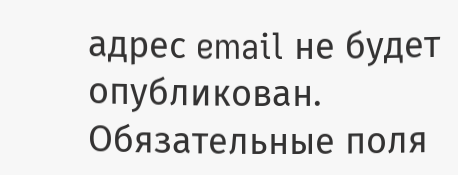адрес email не будет опубликован. Обязательные поля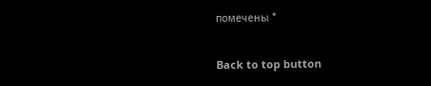помечены *

Back to top button